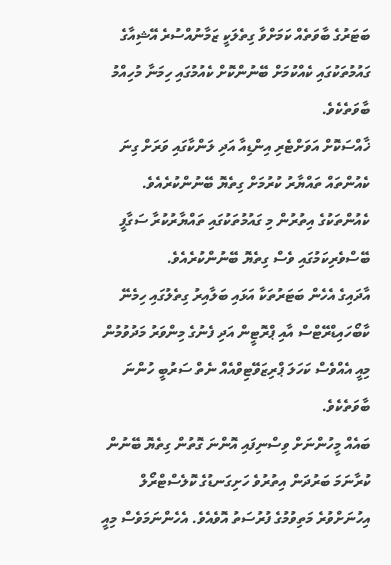ބަޓަރުގެ ބާވަތެއް ކަމަށްވާ ގިތެލަކީ ޒަމާނުއްސުރެ އޭޝިއާގެ ގައުމުތަކުގައި ކެއްކުމަށް ބޭނުންކޮށް ކެއުމުގައި ހިމަނާ މުހިއްމު ބާވަތެކެވެ.
ޚާއްސަކޮށް އަވަށްޓެރި އިންޑިއާ އަދި ލަންކާގައި ވަރަށް ގިނަ ކެއުންތައް ތައްޔާރު ކުރުމަށް ގިތެޔޮ ބޭނުންކުރެއެވެ. ކެއުންތަކުގެ އިތުރުން މި ގައުމުތަކުގައި ތައްޔާރުކުރާ ސަގާފީ ބޭސްވެރިކަމުގައި ވެސް ގިތެޔޮ ބޭނުންކުރެއެވެ.
އާދައިގެ އެހެން ބަޓަރުތަކާ އަޅައި ބަލާއިރު ގިތެލުގައި ހިމެނޭ ކާބޯހައިޑްރޭޓްސް އާއި ޕްރޮޓީން އަދި ފެނުގެ މިންވަރު މަދުވުމުން މިއީ އެއްވެސް ކަހަލަ ޕްރިޒަވޭޓިވްއެއް ނެތް ސަރުބީ ހުންނަ ބާވަތެކެވެ.
ބައެއް މީހުންނަށް ވިސްނިފައި އޮންނަ ގޮތުން ގިތެޔޮ ބޭނުން ކުރާނަމަ ބަރުދަން އިތުރުވެ ހަށިގަނޑުގެ ކޮލެސްޓްރޯލް އިހުނަށްވުރެ މަތިވުމުގެ ފުރުސަތު އޮވެއެވެ. އެހެންނަމަވެސް މިއީ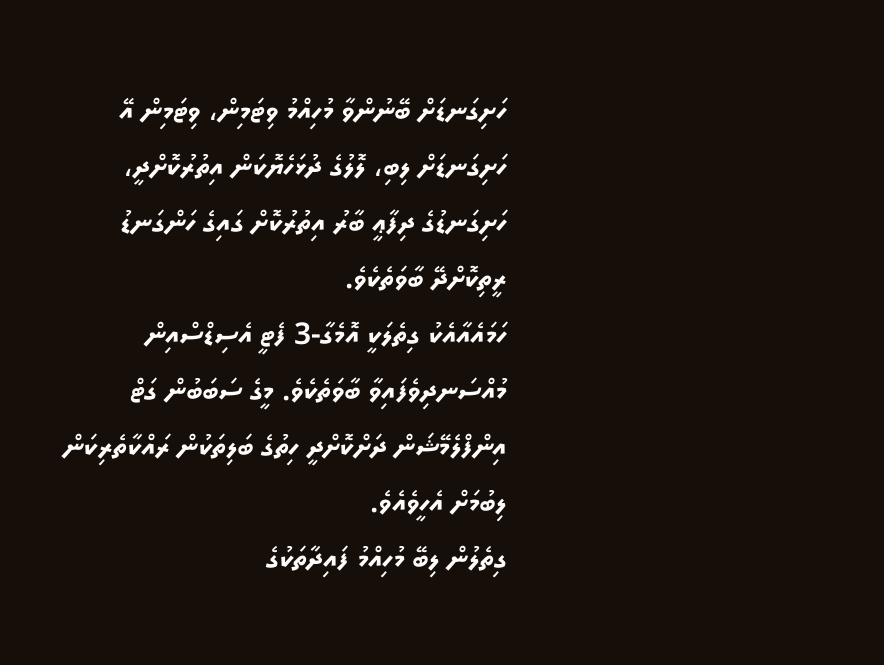ހަށިގަނޑަށް ބޭނުންވާ މުހިއްމު ވިޓަމިން، ވިޓަމިން އޭ ހަށިގަނޑަށް ލިބި، ލޮލުގެ ދުޅަހެޔޮކަން އިތުރުކޮށްދީ، ހަށިގަނޑުގެ ދިފާޢީ ބާރު އިތުރުކޮށް ގައިގެ ހަންގަނޑު ރީތިކޮށްދޭ ބާވަތެކެވެ.
ހަމައެއާއެކު ގިތެލަކީ އޮމެގާ-3 ފެޓީ އެސިޑްސްއިން މުއްސަނދިވެފައިވާ ބާވަތެކެވެ. މީގެ ސަބަބުން ގަޓް އިންފްލެމޭޝަން ދަށްކޮށްދީ ހިތުގެ ބަލިތަކުން ރައްކާތެރިކަން ލިބުމަށް އެހީވެއެވެ.
ގިތެލުން ލިބޭ މުހިއްމު ފައިދާތަކުގެ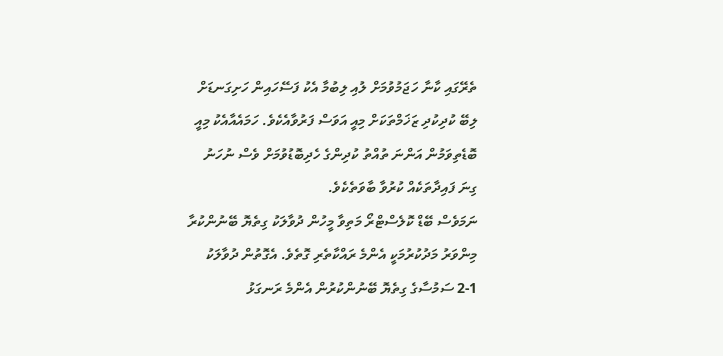ތެރޭގައި ކާނާ ހަޖަމުވުމަށް ލުއި ލިބުމާ އެކު ފަސޭހައިން ހަށިގަނޑަށް ލިބޭ ކުދިކުދި ޒަޚަމްތަކަށް މިއީ އަވަސް ފަރުވާއެކެވެ. ހަމައެއާއެކު މިއީ ބޮޑެތިވަމުން އަންނަ ތުއްތު ކުދިންގެ ހެދިބޮޑުވުމަށް ވެސް ނުހަނު ގިނަ ފައިދާތަކެއް ކުރުވާ ބާވަތެކެވެ.
ނަމަވެސް ބޭޑް ކޮލެސްޓްރޯ މަތިވާ މީހުން ދުވާލަކު ގިތެޔޮ ބޭނުންކުރާ މިންވަރު މަދުކުރުމަކީ އެންމެ ރައްކާތެރި ގޮތެވެ. އެގޮތުން ދުވާލަކު 1-2 ސަމުސާގެ ގިތެޔޮ ބޭނުންކުރުން އެންމެ ރަނގަޅު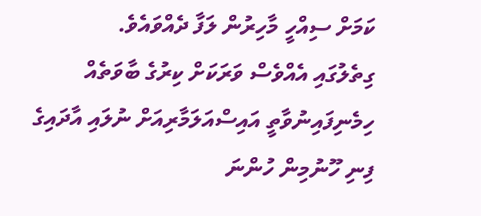ކަމަށް ސިއްހީ މާހިރުން ލަފާ ދެއްވައެވެ.
ގިތެލުގައި އެއްވެސް ވަރަކަށް ކިރުގެ ބާވަތެއް ހިމެނިފައިނުވާތީ އައިސްއަލަމާރިއަށް ނުލައި އާދައިގެ ފިނި ހޫނުމިން ހުންނަ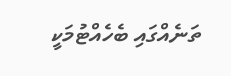ތަނެއްގައި ބެހެއްޓުމަކީ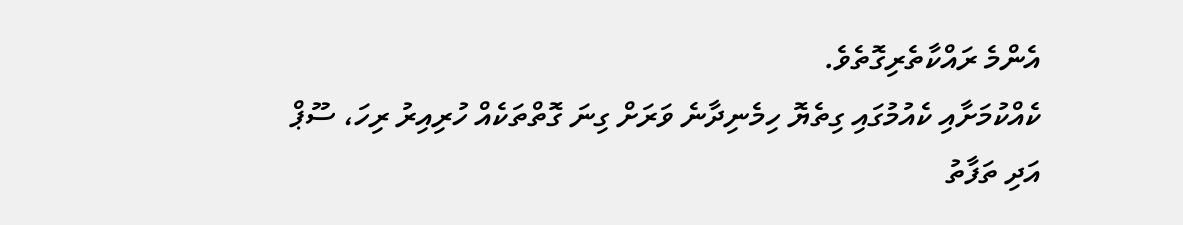އެންމެ ރައްކާތެރިގޮތެވެ.
ކެއްކުމަށާއި ކެއުމުގައި ގިތެޔޮ ހިމެނިދާނެ ވަރަށް ގިނަ ގޮތްތަކެއް ހުރިއިރު ރިހަ، ސޫޕް އަދި ތަފާތު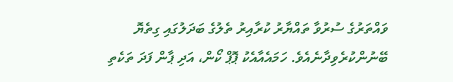ވައްތަރުގެ ސުރުވާ ތައްޔާރު ކުރާއިރު ތެލުގެ ބަދަލުގައި ގިތެޔޮ ބޭނުންކުރެވިދާނެއެވެ. ހަމައެއާއެކު ޕޮޕް ކޯން، އަދި ޕާން ފަދަ ތަކެތި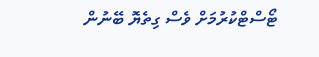ޓޯސްޓްކުރުމަށް ވެސް ގިތެޔޮ ބޭނުން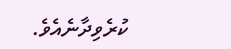ކުރެވިދާނެއެވެ.